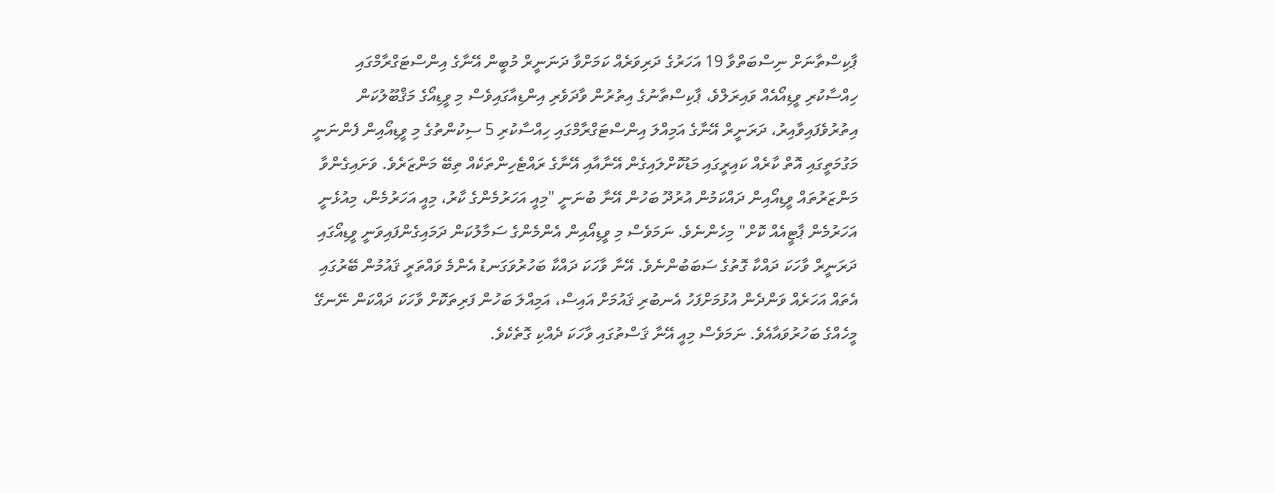ޕާކިސްތާނަށް ނިސްބަތްވާ 19 އަހަރުގެ ދަރިވަރެއް ކަމަށްވާ ދަނަނީރް މުބީން އޭނާގެ އިންސްޓަގްރާމްގައި ހިއްސާކުރި ވީޑިއޯއެއް ވައިރަލްވެ، ޕާކިސްތާނުގެ އިތުރުން ވާދަވެރި އިންޑިއާގައިވެސް މި ވީޑިއޯގެ މަޤްބޫލުކަން އިތުރުވެފައިވާއިރު، ދަރަނީރް އޭނާގެ އަމިއްލަ އިންސްޓަގްރާމްގައި ހިއްސާކުރި 5 ސިކުންތުގެ މި ވީޑިއޯއިން ފެންނަނީ މަގުމަތީގައި އޮތް ކާރެއް ކައިރީގައި މަޑުކޮށްލައިގެން އޭނާއާއި އޭނާގެ ރައްޓެހިންތަކެއް ތިބޭ މަންޒަރެވެ. ވަށައިގެންވާ މަންޒަރުތައް ވީޑިއޯއިން ދައްކަމުން އުރުދޫ ބަހުން އޭނާ ބުނަނީ "މިއީ އަހަރުމެންގެ ކާރު، މިއީ އަހަރުމެން، މިއުޅެނީ އަހަރުމެން ޕާޓީއެއް ކޮށް" މިހެންނެވެ. ނަމަވެސް މި ވީޑިއޯއިން އެންމެންގެ ސަމާލުކަން ދަމައިގެންފައިވަނީ ވީޑިއޯގައި ދަރަނީރް ވާހަކަ ދައްކާ ގޮތުގެ ސަބަބުންނެވެ. އޭނާ ވާހަކަ ދައްކާ ބަހުރުވަގަނޑު އެންމެ ވައްތަރީ ޤައުމުން ބޭރުގައި އެތައް އަހަރެއް ވަންދެން އުޅުމަށްފަހު އެނބުރި ޤައުމަށް އައިސް، އަމިއްލަ ބަހުން ފަރިތަކޮށް ވާހަކަ ދައްކަން ނޭނގޭ މީހެއްގެ ބަހުރުވައާއެވެ. ނަމަވެސް މިއީ އޭނާ ޤަސްތުގައި ވާހަކަ ދެއްކި ގޮތެކެވެ.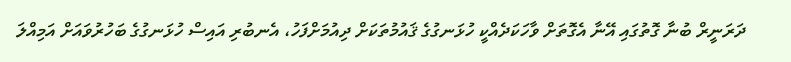ދަރަނީރް ބުނާ ގޮތުގައި އޭނާ އެގޮތަށް ވާހަކަދެއްކީ ހުޅަނގުގެ ޤައުމުތަކަށް ދިއުމަށްފަހު، އެނބުރި އައިސް ހުޅަނގުގެ ބަހުރުވައަށް އަމިއްލަ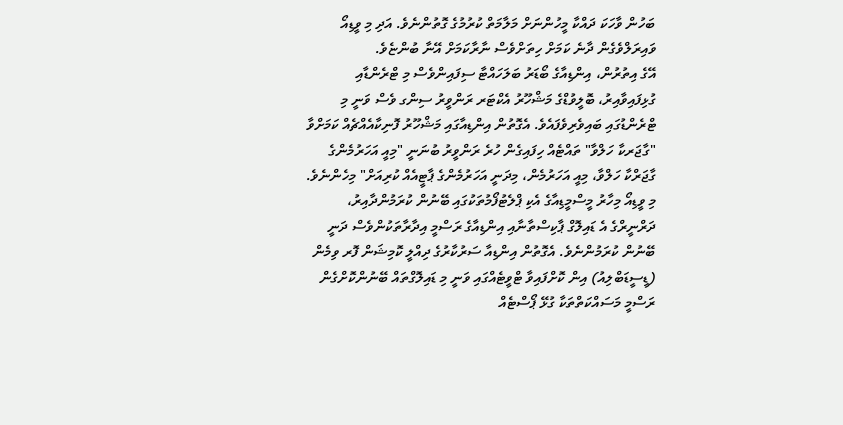ބަހުން ވާހަކަ ދައްކާ މީހުންނަށް މަލާމަތް ކުރުމުގެ ގޮތުންނެވެ. އަދި މި ވީޑިއޯ ވައިރަލްވެގެން ދާނެ ކަމަށް ހިތަށްވެސް ނާރާކަމަށް އޭނާ ބުންޏެވެ.
އޭގެ އިތުރުން، އިންޑިއާގެ ބޯޑަރު ބަލަހައްޓާ ސިފައިންވެސް މި ޓްރެންޑާއި ގުޅިފައިވާއިރު، ބޮލީވުޑްގެ މަޝްހޫރު އެކްޓަރ ރަންވީރު ސިންގ ވެސް ވަނީ މި ޓްރެންޑުގައި ބައިވެރިވެފައެވެ. އެގޮތުން އިންޑިއާގައި މަޝްހޫރު ފޮނިކާއެއްޗެއް ކަމަށްވާ "ގާޖަރކާ ހަލްވާ" ތައްޓެއް ހިފައިގެން ހުރެ ރަންވީރު ބުނަނީ "މިއީ އަހަރުމެންގެ ގާޖަރްކާ ހަލްވާ، މިއީ އަހަރުމެން، މިދަނީ އަހަރުމެންގެ ޕާޓީއެއް ކުރިއަށް" މިހެންނެވެ.
މި ވީޑިއޯ މިހާރު މީސްމީޑިއާގެ އެކި ޕްލެޓުފޯމުތަކުގައި ބޭނުން ކުރަމުންދާއިރު، ދަރްނީރްގެ އެ ޑައިލޮގް ޕާކިސްތާނާއި އިންޑިއާގެ ރަސްމީ އިދާރާތަކުންވެސް ދަނީ ބޭނުން ކުރަމުންނެވެ. އެގޮތުން އިންޑިއާ ސަރުކާރުގެ ދިއްލީ ކޮމިޝަން ފޮރ ވިމެން (ޑީސީޑަބްލިއު) އިން ކޮށްފައިވާ ޓްވީޓެއްގައި ވަނީ މި ޑައިލޮގްތައް ބޭނުންކޮށްގެން ރަސްމީ މަސައްކަތްތަކާ ގުޅޭ ޕޯސްޓެއް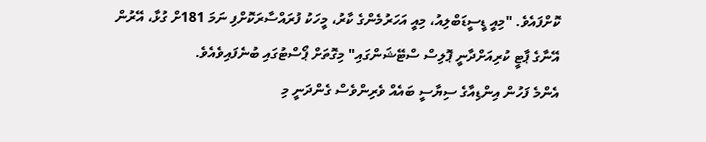ކޮށްފައެވެ. "މިއީ ޑީސީޑަބްލިއު، މިއީ އަހަރުމެންގެ ކާރު، މީހަކު ފުރައްސާރަކޮށްފި ނަމަ 181ށް ގުޅާ، އޭރުން އޭނާގެ ޕާޓީ ކުރިއަށްދާނީ ޕޮލިސް ސްޓޭޝަންގައި" މިގޮތަށް ޕޯސްޓުގައި ބުނެފައިވެއެވެ.
އެންމެ ފަހުން އިންޑިއާގެ ސިޔާސީ ބައެއް ވެރިންވެސް ގެންދަނީ މި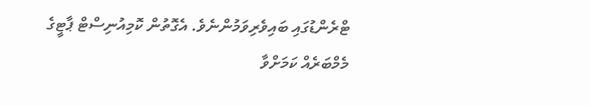ޓްރެންޑުގައި ބައިވެރިވަމުންނެވެ. އެގޮތުން ކޮމިއުނިސްޓް ޕާޓީގެ މެމްބަރެއް ކަމަށްވާ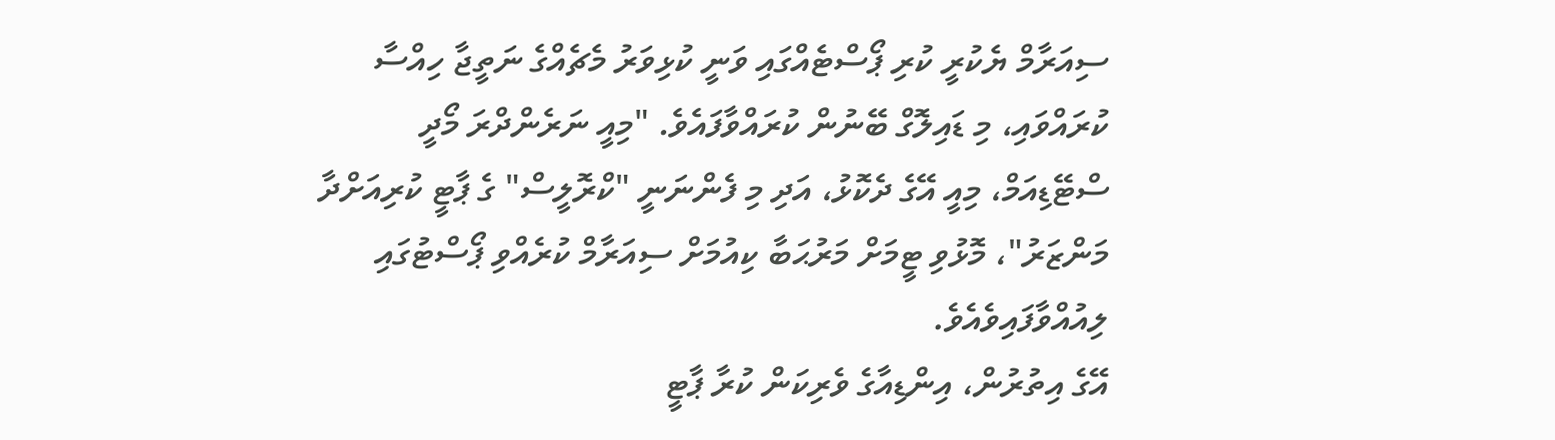ސިއަރާމް ޔެކުރީ ކުރި ޕޯސްޓެއްގައި ވަނީ ކުޅިވަރު މެޗެއްގެ ނަތީޖާ ހިއްސާ ކުރައްވައި، މި ޑައިލޮގް ބޭނުން ކުރައްވާފައެވެ. "މިއީ ނަރެންދްރަ މޯދީ ސްޓޭޑިއަމް، މިއީ އޭގެ ދެކޮޅު، އަދި މި ފެންނަނީ "ކްރޮލީސް" ގެ ޕާޓީ ކުރިއަށްދާ މަންޒަރު"، މޮޅުވި ޓީމަށް މަރުޙަބާ ކިއުމަށް ސިއަރާމް ކުރެއްވި ޕޯސްޓުގައި ލިއުއްވާފައިވެއެވެ.
އޭގެ އިތުރުން، އިންޑިއާގެ ވެރިކަން ކުރާ ޕާޓީ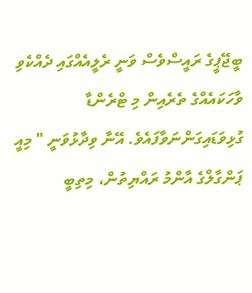ބީޖޭޕީގެ ރައީސްވެސް ވަނީ ރެލީއެއްގައި ދެއްކެވި ވާހަކައެއްގެ ތެރެއިން މި ޓްރެންޑާ ގުޅިވަޑައިގަންނަވާފައެވެ. އޭނާ ވިދާޅުވަނީ " މިއީ ޕަންގާލްގެ އާންމު ރައްޔިތުން، މިތިބީ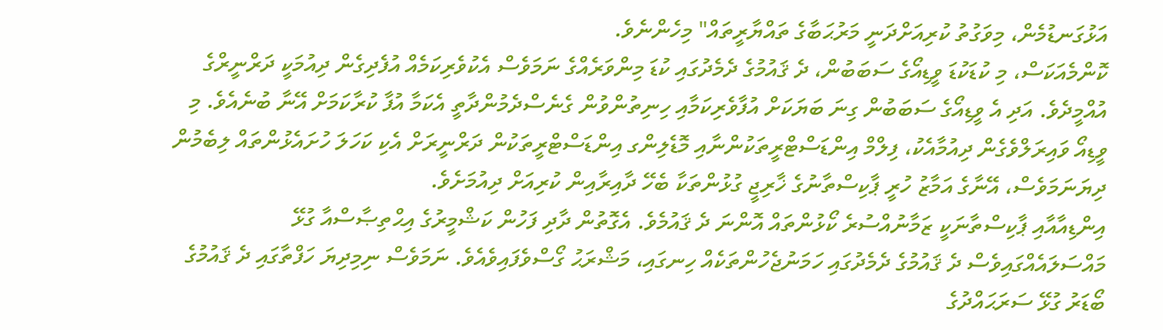އަޅުގަނޑުމެން، މިވަގުތު ކުރިއަށްދަނީ މަރުޙަބާގެ ތައްޔާރީތައް" މިހެންނެވެ.
ކޮންމެއަކަސް، މި ކުޑަކުޑަ ވީޑިއޯގެ ސަބަބުން، ދެ ޤައުމުގެ ދެމެދުގައި ކުޑަ މިންވަރެއްގެ ނަމަވެސް އެކުވެރިކަމެއް އުފެދިގެން ދިއުމަކީ ދަރްނީރްގެ އުއްމީދެވެ. އަދި އެ ވީޑިއޯގެ ސަބަބުން ގިނަ ބަޔަކަށް އުފާވެރިކަމާއި ހިނިތުންވުން ގެނެސްދެމުންދާތީ އެކަމާ އުފާ ކުރާކަމަށް އޭނާ ބުނެއެވެ. މި ވީޑިއޯ ވައިރަލްވެގެން ދިއުމާއެކު، ފިލްމް އިންޑަސްޓްރީތަކުންނާއި މޮޑެލިންގ އިންޑަސްޓްރީތަކުން ދަރްނީރަށް އެކި ކަހަލަ ހުށައެޅުންތައް ލިބެމުން ދިޔަނަމަވެސް، އޭނާގެ އަމާޒު ހުރީ ޕާކިސްތާނުގެ ޚާރިޖީ ގުޅުންތަކާ ބެހޭ ދާއިރާއިން ކުރިއަށް ދިއުމަށެވެ.
އިންޑިއާއާއި ޕާކިސްތާނަކީ ޒަމާނުއްސުރެ ކޯޅުންތައް އޮންނަ ދެ ޤައުމެވެ. އެގޮތުން ދާދި ފަހުން ކަޝްމީރުގެ އިޙްތިޞާސްއާ ގުޅޭ މައްސަލައެއްގައިވެސް ދެ ޤައުމުގެ ދެމެދުގައި ހަމަނުޖެހުންތަކެއް ހިނގައި، މަޝްރަޙު ގޯސްވެފައިވެއެވެ. ނަމަވެސް ނިމިދިޔަ ހަފްތާގައި ދެ ޤައުމުގެ ބޯޑަރު ގުޅޭ ސަރަޙައްދުގެ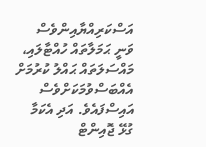އަސްކަރިއްޔާއިންވެސް ވަނީ ޙަމަލާތައް ހުއްޓާލައި، މައްސަލަތައް ޙައްލު ކުރުމަށް އެއްބަސްވުމަކަށްވެސް އައިސްފައެވެ. އަދި އެކަމާ ގުޅޭ ޖޮއިންޓް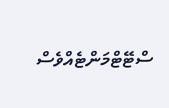ސްޓޭޓްމަންޓެއްވެސް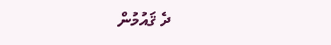ދެ ޤައުމުން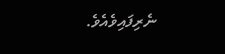ނެރިފައިވެއެވެ.